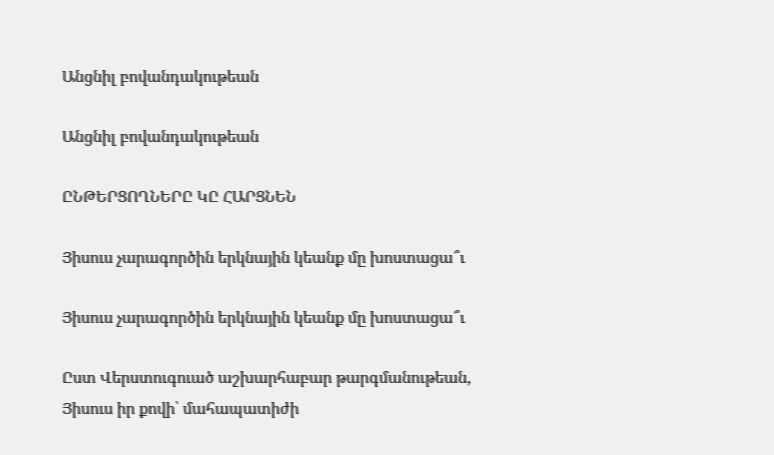Անցնիլ բովանդակութեան

Անցնիլ բովանդակութեան

ԸՆԹԵՐՑՈՂՆԵՐԸ ԿԸ ՀԱՐՑՆԵՆ

Յիսուս չարագործին երկնային կեանք մը խոստացա՞ւ

Յիսուս չարագործին երկնային կեանք մը խոստացա՞ւ

Ըստ Վերստուգուած աշխարհաբար թարգմանութեան, Յիսուս իր քովի՝ մահապատիժի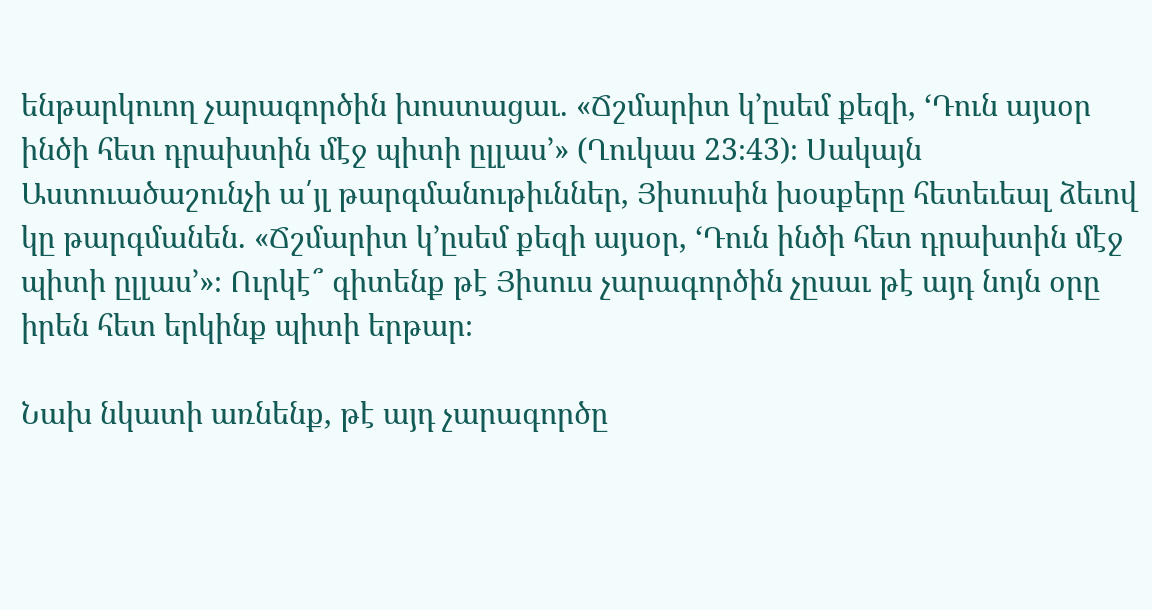ենթարկուող չարագործին խոստացաւ. «Ճշմարիտ կ’ըսեմ քեզի, ‘Դուն այսօր ինծի հետ դրախտին մէջ պիտի ըլլաս’» (Ղուկաս 23։43)։ Սակայն Աստուածաշունչի ա՛յլ թարգմանութիւններ, Յիսուսին խօսքերը հետեւեալ ձեւով կը թարգմանեն. «Ճշմարիտ կ’ըսեմ քեզի այսօր, ‘Դուն ինծի հետ դրախտին մէջ պիտի ըլլաս’»։ Ուրկէ՞ գիտենք թէ Յիսուս չարագործին չըսաւ թէ այդ նոյն օրը իրեն հետ երկինք պիտի երթար։

Նախ նկատի առնենք, թէ այդ չարագործը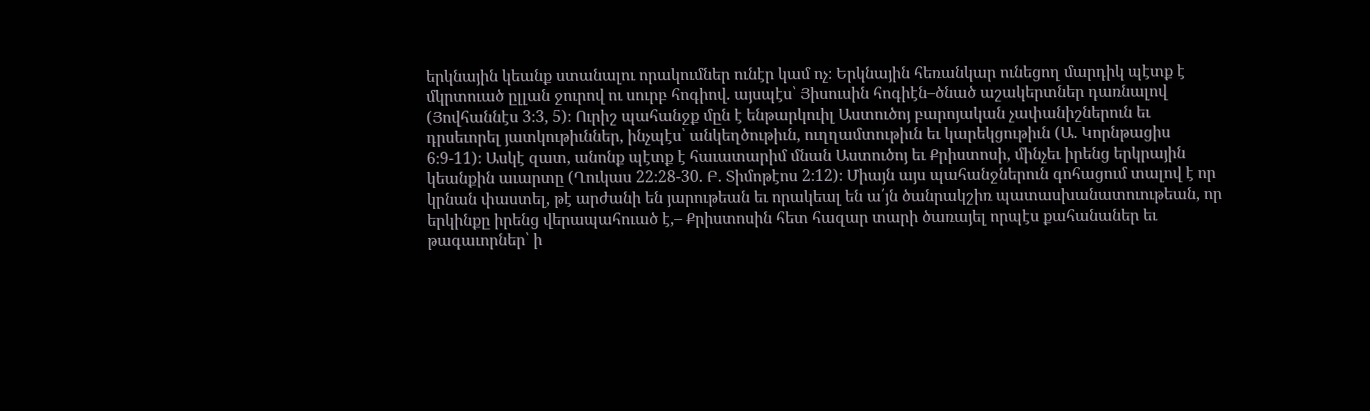երկնային կեանք ստանալու որակումներ ունէր կամ ոչ։ Երկնային հեռանկար ունեցող մարդիկ պէտք է մկրտուած ըլլան ջուրով ու սուրբ հոգիով. այսպէս՝ Յիսուսին հոգիէն–ծնած աշակերտներ դառնալով (Յովհաննէս 3։3, 5)։ Ուրիշ պահանջք մըն է ենթարկուիլ Աստուծոյ բարոյական չափանիշներուն եւ դրսեւորել յատկութիւններ, ինչպէս՝ անկեղծութիւն, ուղղամտութիւն եւ կարեկցութիւն (Ա. Կորնթացիս 6։9-11)։ Ասկէ զատ, անոնք պէտք է հաւատարիմ մնան Աստուծոյ եւ Քրիստոսի, մինչեւ իրենց երկրային կեանքին աւարտը (Ղուկաս 22։28-30. Բ. Տիմոթէոս 2։12)։ Միայն այս պահանջներուն գոհացում տալով է որ կրնան փաստել, թէ արժանի են յարութեան եւ որակեալ են ա՛յն ծանրակշիռ պատասխանատուութեան, որ երկինքը իրենց վերապահուած է,– Քրիստոսին հետ հազար տարի ծառայել որպէս քահանաներ եւ թագաւորներ՝ ի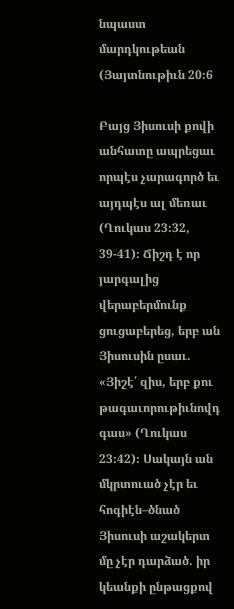նպաստ մարդկութեան (Յայտնութիւն 20։6

Բայց Յիսուսի քովի անհատը ապրեցաւ որպէս չարագործ եւ այդպէս ալ մեռաւ (Ղուկաս 23։32, 39-41)։ Ճիշդ է որ յարգալից վերաբերմունք ցուցաբերեց, երբ ան Յիսուսին ըսաւ. «Յիշէ՛ զիս, երբ քու թագաւորութիւնովդ գաս» (Ղուկաս 23։42)։ Սակայն ան մկրտուած չէր եւ հոգիէն–ծնած Յիսուսի աշակերտ մը չէր դարձած. իր կեանքի ընթացքով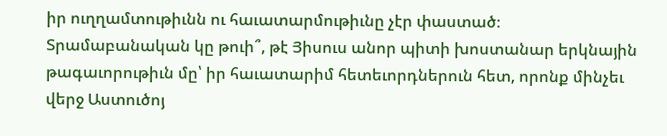իր ուղղամտութիւնն ու հաւատարմութիւնը չէր փաստած։ Տրամաբանական կը թուի՞, թէ Յիսուս անոր պիտի խոստանար երկնային թագաւորութիւն մը՝ իր հաւատարիմ հետեւորդներուն հետ, որոնք մինչեւ վերջ Աստուծոյ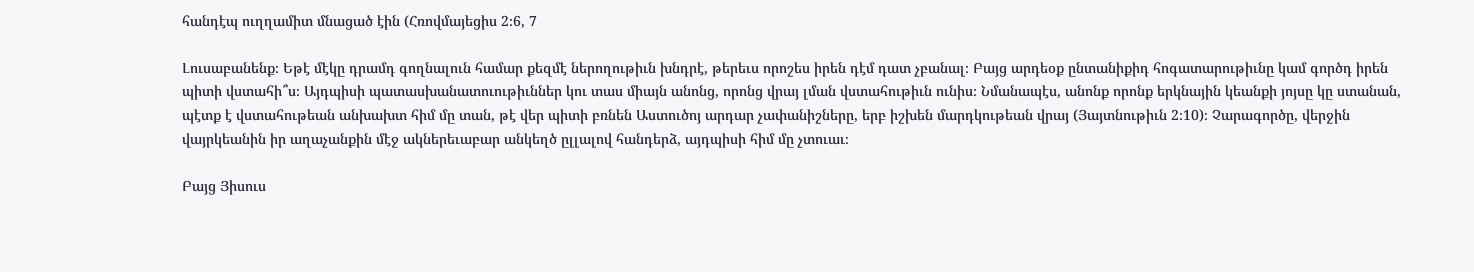հանդէպ ուղղամիտ մնացած էին (Հռովմայեցիս 2։6, 7

Լուսաբանենք։ Եթէ մէկը դրամդ գողնալուն համար քեզմէ ներողութիւն խնդրէ, թերեւս որոշես իրեն դէմ դատ չբանալ։ Բայց արդեօք ընտանիքիդ հոգատարութիւնը կամ գործդ իրեն պիտի վստահի՞ս։ Այդպիսի պատասխանատուութիւններ կու տաս միայն անոնց, որոնց վրայ լման վստահութիւն ունիս։ Նմանապէս, անոնք որոնք երկնային կեանքի յոյսը կը ստանան, պէտք է վստահութեան անխախտ հիմ մը տան, թէ վեր պիտի բռնեն Աստուծոյ արդար չափանիշները, երբ իշխեն մարդկութեան վրայ (Յայտնութիւն 2։10)։ Չարագործը, վերջին վայրկեանին իր աղաչանքին մէջ ակներեւաբար անկեղծ ըլլալով հանդերձ, այդպիսի հիմ մը չտուաւ։

Բայց Յիսուս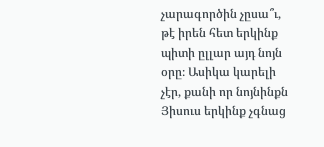չարագործին չըսա՞ւ, թէ իրեն հետ երկինք պիտի ըլլար այդ նոյն օրը։ Ասիկա կարելի չէր, քանի որ նոյնինքն Յիսուս երկինք չգնաց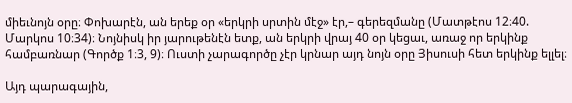միեւնոյն օրը։ Փոխարէն, ան երեք օր «երկրի սրտին մէջ» էր,– գերեզմանը (Մատթէոս 12։40. Մարկոս 10։34)։ Նոյնիսկ իր յարութենէն ետք, ան երկրի վրայ 40 օր կեցաւ, առաջ որ երկինք համբառնար (Գործք 1։3, 9)։ Ուստի չարագործը չէր կրնար այդ նոյն օրը Յիսուսի հետ երկինք ելլել։

Այդ պարագային,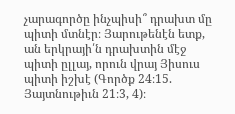չարագործը ինչպիսի՞ դրախտ մը պիտի մտնէր։ Յարութենէն ետք, ան երկրայի՛ն դրախտին մէջ պիտի ըլլայ, որուն վրայ Յիսուս պիտի իշխէ (Գործք 24։15. Յայտնութիւն 21։3, 4)։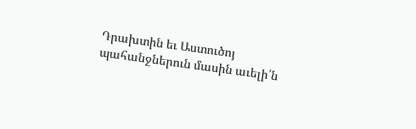Դրախտին եւ Աստուծոյ պահանջներուն մասին աւելի՛ն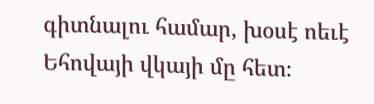գիտնալու համար, խօսէ ոեւէ Եհովայի վկայի մը հետ։